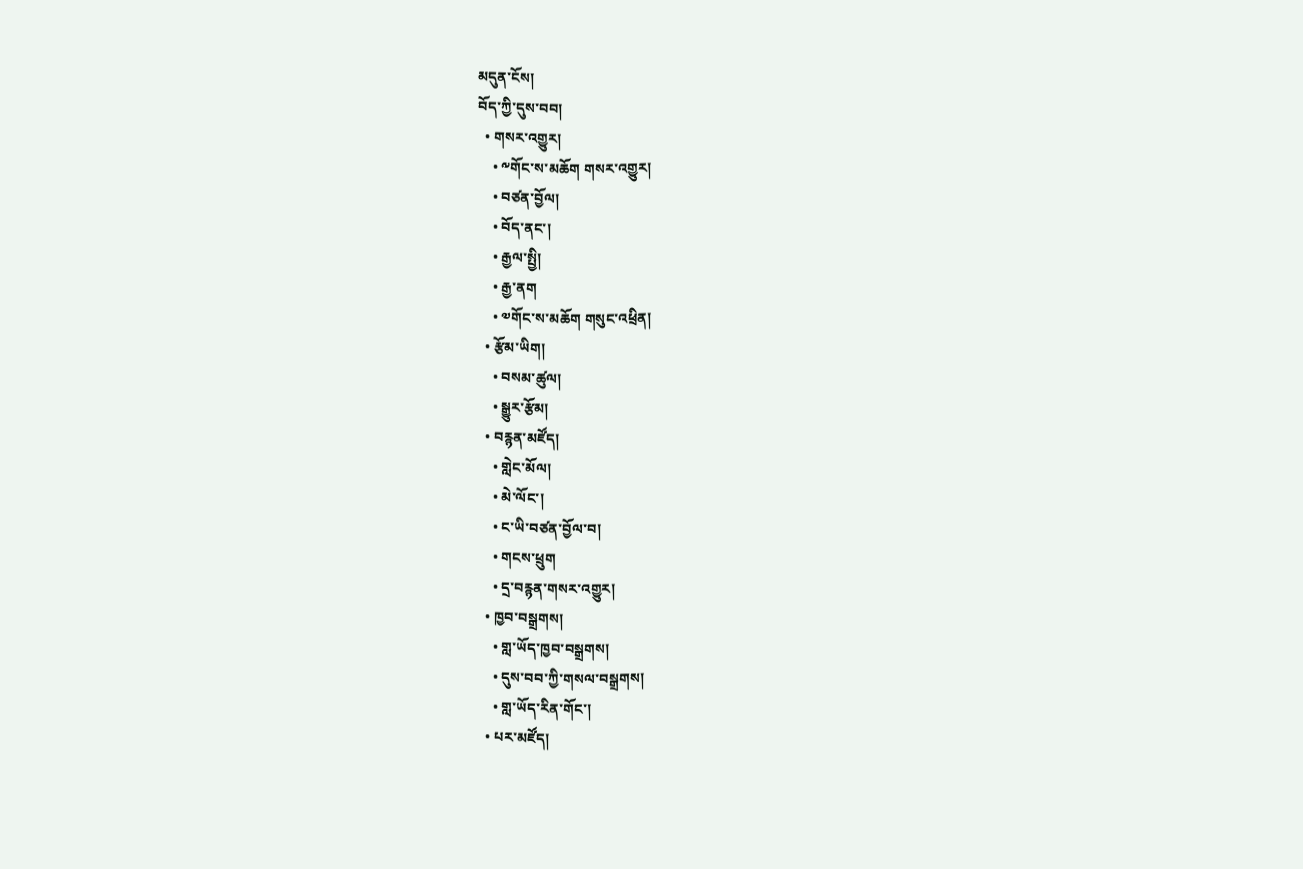མདུན་ངོས།
བོད་ཀྱི་དུས་བབ།
  • གསར་འགྱུར།
    • ༸གོང་ས་མཆོག གསར་འགྱུར།
    • བཙན་བྱོལ།
    • བོད་ནང་།
    • རྒྱལ་སྤྱི།
    • རྒྱ་ནག
    • ༧གོང་ས་མཆོག གསུང་འཕྲིན།
  • རྩོམ་ཡིག།
    • བསམ་ཚུལ།
    • སྒྱུར་རྩོམ།
  • བརྙན་མཛོད།
    • གླེང་མོལ།
    • མེ་ལོང་།
    • ང་ཡི་བཙན་བྱོལ་བ།
    • གངས་ཕྲུག
    • དྲ་བརྙན་གསར་འགྱུར།
  • ཁྱབ་བསྒྲགས།
    • གླ་ཡོད་ཁྱབ་བསྒྲགས།
    • དུས་བབ་ཀྱི་གསལ་བསྒྲགས།
    • གླ་ཡོད་རིན་གོང་།
  • པར་མཛོད།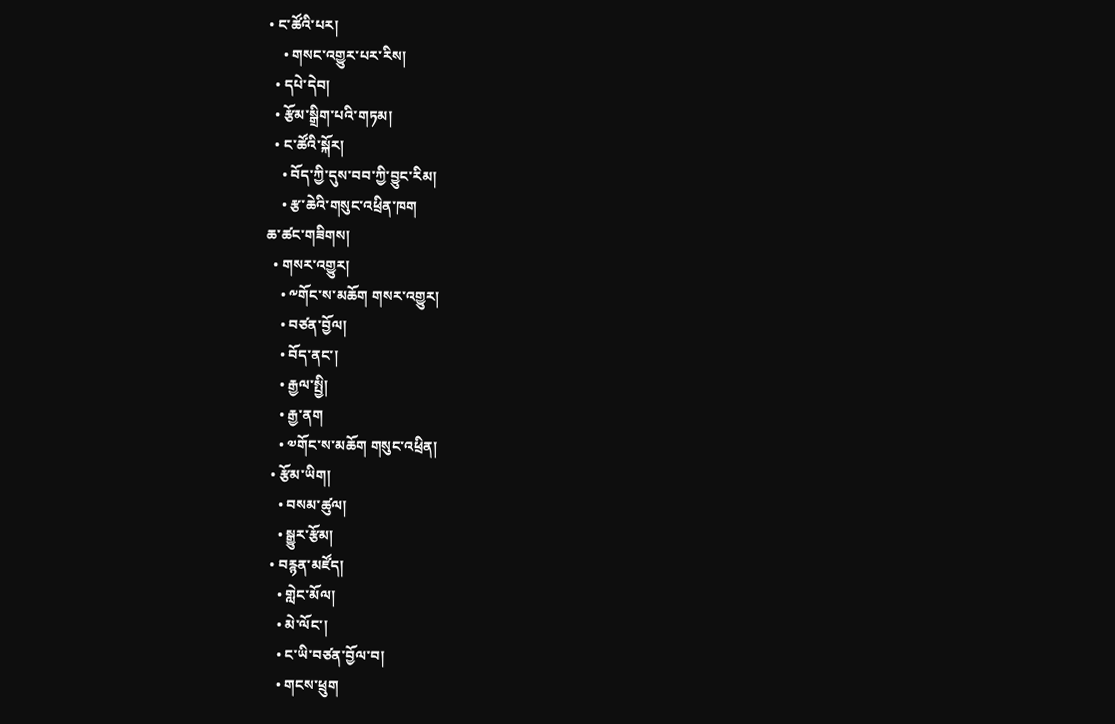• ང་ཚོའི་པར།
    • གསང་འགྱུར་པར་རིས།
  • དཔེ་དེབ།
  • རྩོམ་སྒྲིག་པའི་གཏམ།
  • ང་ཚོའི་སྐོར།
    • བོད་ཀྱི་དུས་བབ་ཀྱི་བྱུང་རིམ།
    • རྩ་ཆེའི་གསུང་འཕྲིན་ཁག
ཆ་ཚང་གཟིགས།
  • གསར་འགྱུར།
    • ༸གོང་ས་མཆོག གསར་འགྱུར།
    • བཙན་བྱོལ།
    • བོད་ནང་།
    • རྒྱལ་སྤྱི།
    • རྒྱ་ནག
    • ༧གོང་ས་མཆོག གསུང་འཕྲིན།
  • རྩོམ་ཡིག།
    • བསམ་ཚུལ།
    • སྒྱུར་རྩོམ།
  • བརྙན་མཛོད།
    • གླེང་མོལ།
    • མེ་ལོང་།
    • ང་ཡི་བཙན་བྱོལ་བ།
    • གངས་ཕྲུག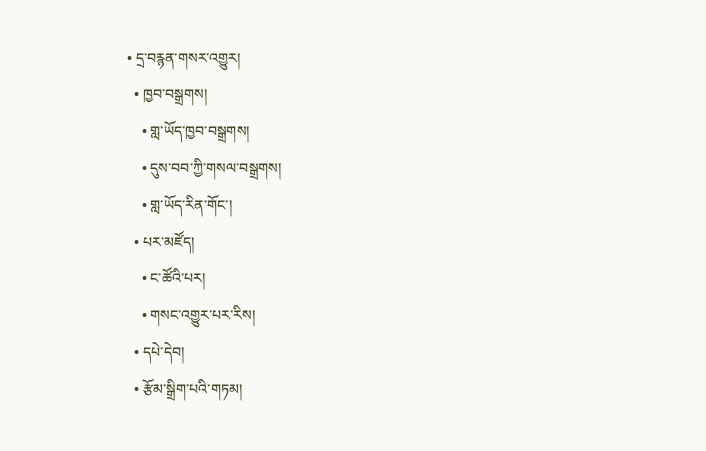• དྲ་བརྙན་གསར་འགྱུར།
  • ཁྱབ་བསྒྲགས།
    • གླ་ཡོད་ཁྱབ་བསྒྲགས།
    • དུས་བབ་ཀྱི་གསལ་བསྒྲགས།
    • གླ་ཡོད་རིན་གོང་།
  • པར་མཛོད།
    • ང་ཚོའི་པར།
    • གསང་འགྱུར་པར་རིས།
  • དཔེ་དེབ།
  • རྩོམ་སྒྲིག་པའི་གཏམ།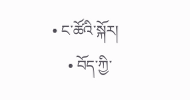• ང་ཚོའི་སྐོར།
    • བོད་ཀྱི་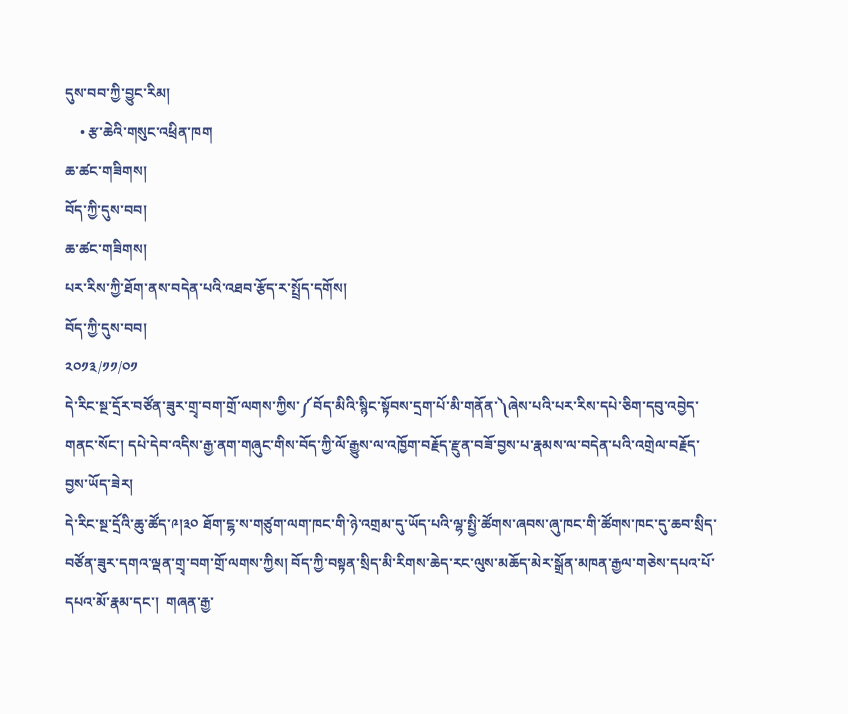དུས་བབ་ཀྱི་བྱུང་རིམ།
    • རྩ་ཆེའི་གསུང་འཕྲིན་ཁག
ཆ་ཚང་གཟིགས།
བོད་ཀྱི་དུས་བབ།
ཆ་ཚང་གཟིགས།
པར་རིས་ཀྱི་ཐོག་ནས་བདེན་པའི་འཐབ་རྩོད་ར་སྤྲོད་དགོས།
བོད་ཀྱི་དུས་བབ།
༢༠༡༣/༡༡/༠༡
དེ་རིང་སྔ་དྲོར་བཙོན་ཟུར་གྲྭ་བག་གྲོ་ལགས་ཀྱིས་༼བོད་མིའི་སྙིང་སྟོབས་དྲག་པོ་མི་གནོན་༽ཞེས་པའི་པར་རིས་དཔེ་ཅིག་དབུ་འབྱེད་གནང་སོང་། དཔེ་དེབ་འདིས་རྒྱ་ནག་གཞུང་གིས་བོད་ཀྱི་ལོ་རྒྱུས་ལ་འཁྱོག་བརྗོད་རྫུན་བཟོ་བྱས་པ་རྣམས་ལ་བདེན་པའི་འགྲེལ་བརྗོད་བྱས་ཡོད་ཟེར།
དེ་རིང་སྔ་དྲོའི་ཆུ་ཚོད་༩།༣༠ ཐོག་ངྷ་ས་གཙུག་ལག་ཁང་གི་ཉེ་འགྲམ་དུ་ཡོད་པའི་ལྷ་སྤྱི་ཚོགས་ཞབས་ཞུ་ཁང་གི་ཚོགས་ཁང་དུ་ཆབ་སྲིད་བཙོན་ཟུར་དགའ་ལྡན་གྲྭ་བག་གྲོ་ལགས་ཀྱིས། བོད་ཀྱི་བསྟན་སྲིད་མི་རིགས་ཆེད་རང་ལུས་མཆོད་མེར་སྒྲོན་མཁན་རྒྱལ་གཅེས་དཔའ་པོ་དཔའ་མོ་རྣམ་དང་།  གཞན་རྒྱ་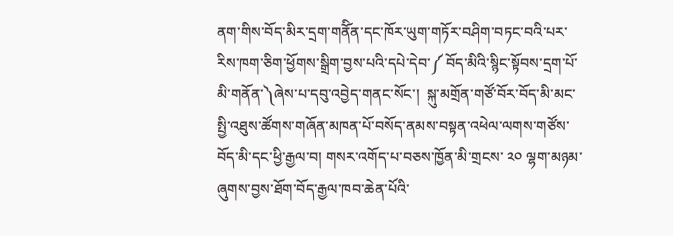ནག་གིས་བོད་མིར་དྲག་གནོིན་དང་ཁོར་ཡུག་གཏོར་བཤིག་བཏང་བའི་པར་རིས་ཁག་ཅིག་ཕྱོགས་སྒྲིག་བྱས་པའི་དཔེ་དེབ་༼ བོད་མིའི་སྙིང་སྟོབས་དྲག་པོ་མི་གནོན་༽ཞེས་པ་དབུ་འབྱེད་གནང་སོང་།  སྐུ་མགྲོན་གཙོ་བོར་བོད་མི་མང་སྤྱི་འཐུས་ཚོགས་གཞོན་མཁན་པོ་བསོད་ནམས་བསྟན་འཕེལ་ལགས་གཙོས་བོད་མི་དང་ཕྱི་རྒྱལ་བ། གསར་འགོད་པ་བཅས་ཁྱོན་མི་གྲངས་ ༢༠ ལྷག་མཉམ་ཞུགས་བྱས་ཐོག་བོད་རྒྱལ་ཁབ་ཆེན་པོའི་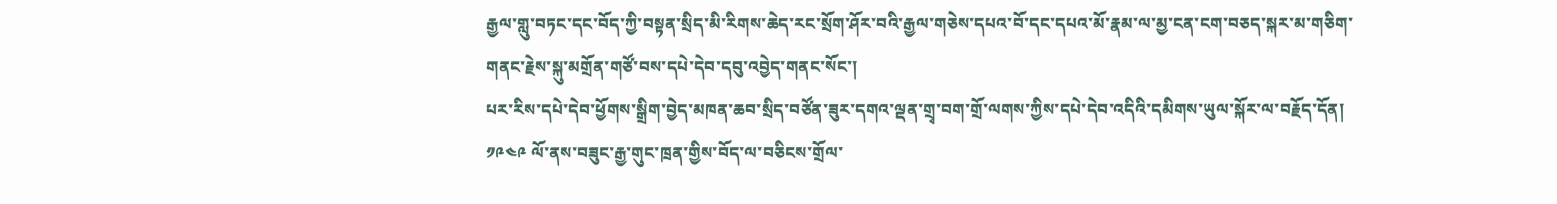རྒྱལ་གླུ་བཏང་དང་བོད་ཀྱི་བསྟན་སྲིད་མི་རིགས་ཆེད་རང་སྲོག་ཤོར་བའི་རྒྱལ་གཅེས་དཔའ་བོ་དང་དཔའ་མོ་རྣམ་ལ་མྱ་ངན་ངག་བཅད་སྐར་མ་གཅིག་གནང་རྗེས་སྐུ་མགྲོན་གཙོ་བས་དཔེ་དེབ་དབུ་འབྱེད་གནང་སོང་།
པར་རིས་དཔེ་དེབ་ཕྱོགས་སྒྲིག་བྱེད་མཁན་ཆབ་སྲིད་བཙོན་ཟུར་དགའ་ལྡན་གྲྭ་བག་གྲོ་ལགས་ཀྱིས་དཔེ་དེབ་འདིའི་དམིགས་ཡུལ་སྐོར་ལ་བརྗོད་དོན།  ༡༩༤༩ ལོ་ནས་བཟུང་རྒྱ་གུང་ཁྲན་གྱིས་བོད་ལ་བཅིངས་གྲོལ་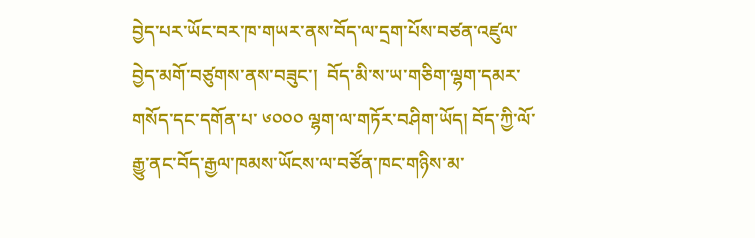བྱེད་པར་ཡོང་བར་ཁ་གཡར་ནས་བོད་ལ་དྲག་པོས་བཙན་འཛུལ་བྱེད་མགོ་བཙུགས་ནས་བཟུང་།  བོད་མི་ས་ཡ་གཅིག་ལྷག་དམར་གསོད་དང་དགོན་པ་ ༦༠༠༠ ལྷག་ལ་གཏོར་བཤིག་ཡོད། བོད་ཀྱི་ལོ་རྒྱུ་ནང་བོད་རྒྱལ་ཁམས་ཡོངས་ལ་བཙོན་ཁང་གཉིས་མ་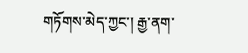གཏོགས་མེད་ཀྱང་། རྒྱ་ནག་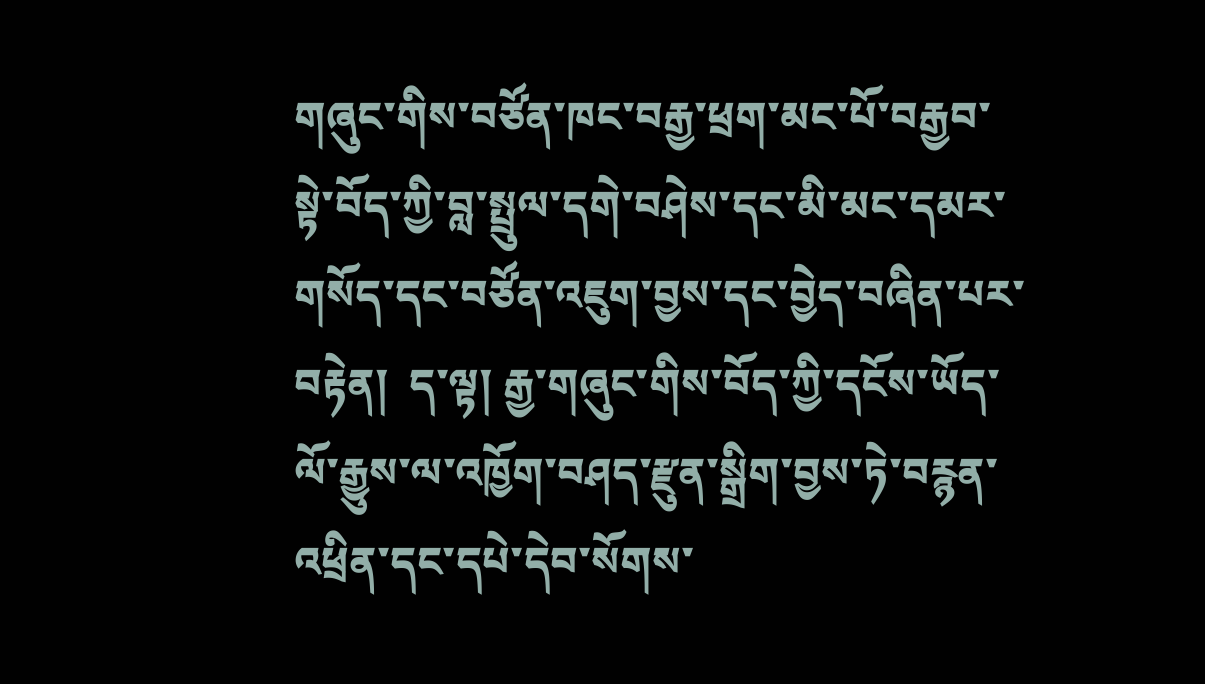གཞུང་གིས་བཙོན་ཁང་བརྒྱ་ཕྲག་མང་པོ་བརྒྱབ་སྟེ་བོད་ཀྱི་བླ་སྤྲུལ་དགེ་བཤེས་དང་མི་མང་དམར་གསོད་དང་བཙོན་འཇུག་བྱས་དང་བྱེད་བཞིན་པར་བརྟེན།  ད་ལྟ། རྒྱ་གཞུང་གིས་བོད་ཀྱི་དངོས་ཡོད་ལོ་རྒྱུས་ལ་འཁྱོག་བཤད་རྫུན་སྒྲིག་བྱས་ཏེ་བརྙན་འཕྲིན་དང་དཔེ་དེབ་སོགས་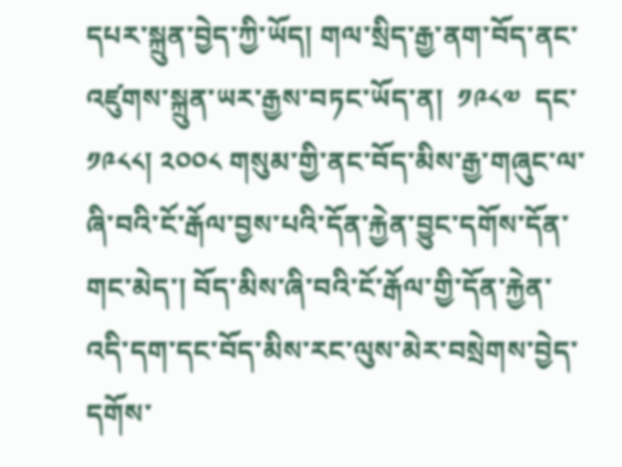དཔར་སྐྲུན་བྱེད་ཀྱི་ཡོད། གལ་སྲིད་རྒྱ་ནག་བོད་ནང་འཛུགས་སྐྲུན་ཡར་རྒྱས་བཏང་ཡོད་ན།  ༡༩༨༧  དང་༡༩༨༨། ༢༠༠༨ གསུམ་གྱི་ནང་བོད་མིས་རྒྱ་གཞུང་ལ་ཞི་བའི་ངོ་རྒོལ་བྱས་པའི་དོན་རྐྱེན་བྱུང་དགོས་དོན་གང་མེད་། བོད་མིས་ཞི་བའི་ངོ་རྒོལ་གྱི་དོན་རྐྱེན་འདི་དག་དང་བོད་མིས་རང་ལུས་མེར་བསྲེགས་བྱེད་དགོས་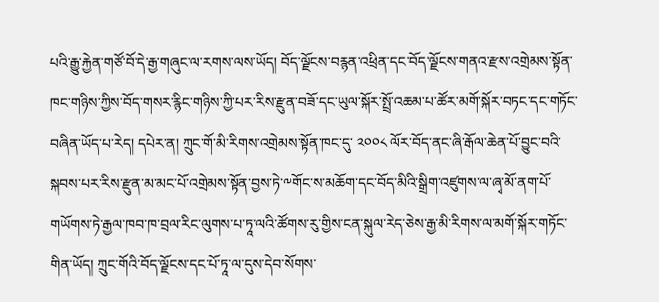པའི་རྒྱུ་རྐྱེན་གཙོ་བོ་དེ་རྒྱ་གཞུང་ལ་རགས་ལས་ཡོད། བོད་ལྗོངས་བརྙན་འཕྲིན་དང་བོད་ལྗོངས་གནའ་རྫས་འགྲེམས་སྟོན་ཁང་གཉིས་ཀྱིས་བོད་གསར་རྙིང་གཉིས་ཀྱི་པར་རིས་རྫུན་བཟོ་དང་ཡུལ་སྐོར་སྤྲོ་འཆམ་པ་ཚོར་མགོ་སྐོར་བཏང་དང་གཏོང་བཞིན་ཡོད་པ་རེད། དཔེར་ན། ཀྲུང་གོ་མི་རིགས་འགྲེམས་སྟོན་ཁང་དུ་ ༢༠༠༨ ལོར་བོད་ནང་ཞི་རྒོལ་ཆེན་པོ་བྱུང་བའི་སྐབས་པར་རིས་རྫུན་མ་མང་པོ་འགྲེམས་སྟོན་བྱས་ཏེ་༸གོང་ས་མཆོག་དང་བོད་མིའི་སྒྲིག་འཛུགས་ལ་ཞྭ་མོ་ནག་པོ་གཡོགས་ཏེ་རྒྱལ་ཁབ་ཁ་བྲལ་རིང་ལུགས་པ་ཏཱ་ལའི་ཚོགས་རུ་གྱིས་ངན་སྐུལ་རེད་ཅེས་རྒྱ་མི་རིགས་ལ་མགོ་སྐོར་གཏོང་གིན་ཡོད། ཀྲུང་གོའི་བོད་ལྗོངས་དང་པོ་ཏཱ་ལ་དུས་དེབ་སོགས་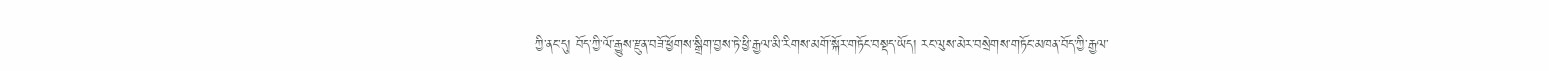ཀྱི་ནང་དུ། བོད་ཀྱི་ལོ་རྒྱུས་རྫུན་བཟོ་ཕྱོགས་སྒྲིག་བྱས་ཏེ་ཕྱི་རྒྱལ་མི་རིགས་མགོ་སྐོར་གཏོང་བསྡད་ཡོད། རང་ལུས་མེར་བསྲེགས་གཏོང་མཁན་བོད་ཀྱི་རྒྱལ་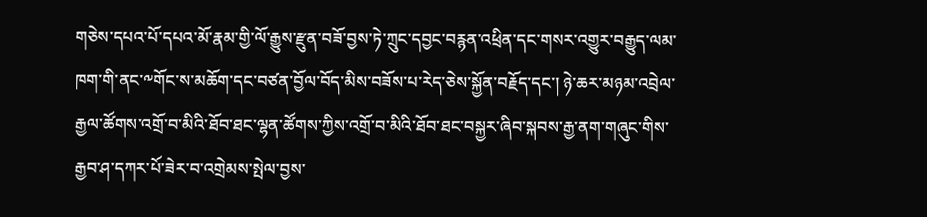གཅེས་དཔའ་པོ་དཔའ་མོ་རྣམ་གྱི་ལོ་རྒྱུས་རྫུན་བཟོ་བྱས་ཏེ་ཀྲུང་དབྱང་བརྙན་འཕྲིན་དང་གསར་འགྱུར་བརྒྱུད་ལམ་ཁག་གི་ནང་༸གོང་ས་མཆོག་དང་བཙན་བྱོལ་བོད་མིས་བཟོས་པ་རེད་ཅེས་སྐྱོན་བརྗོད་དང་། ཉེ་ཆར་མཉམ་འབྲེལ་རྒྱལ་ཚོགས་འགྲོ་བ་མིའི་ཐོབ་ཐང་ལྷན་ཚོགས་ཀྱིས་འགྲོ་བ་མིའི་ཐོབ་ཐང་བསྐྱར་ཞིབ་སྐབས་རྒྱ་ནག་གཞུང་གིས་རྒྱབ་ཤ་དཀར་པོ་ཟེར་བ་འགྲེམས་སྤེལ་བྱས་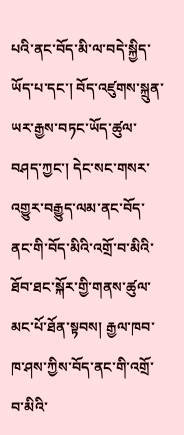པའི་ནང་བོད་མི་ལ་བདེ་སྐྱིད་ཡོད་པ་དང་། བོད་འཛུགས་སྐྲུན་ཡར་རྒྱས་བཏང་ཡོད་ཚུལ་བཤད་ཀྱང་། དེང་སང་གསར་འགྱུར་བརྒྱུད་ལམ་ནང་བོད་ནང་གི་བོད་མིའི་འགྲོ་བ་མིའི་ཐོབ་ཐང་སྐོར་གྱི་གནས་ཚུལ་མང་པོ་ཐོན་སྟབས། རྒྱལ་ཁབ་ཁ་ཤས་ཀྱིས་བོད་ནང་གི་འགྲོ་བ་མིའི་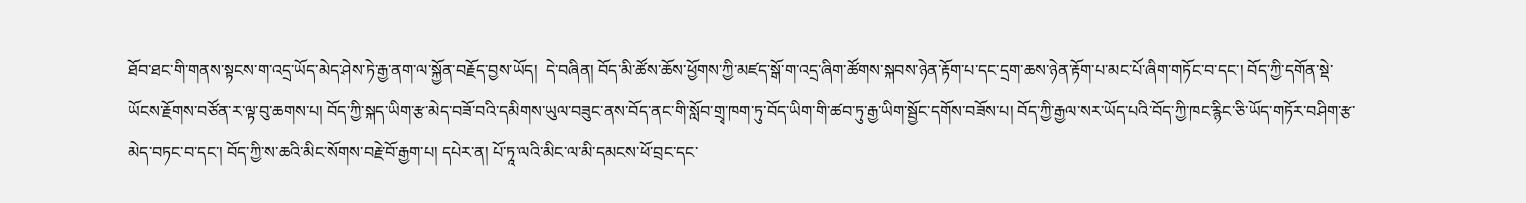ཐོབ་ཐང་གི་གནས་སྟངས་ག་འདྲ་ཡོད་མེད་ཤེས་ཏེ་རྒྱ་ནག་ལ་སྐྱོན་བརྗོད་བྱས་ཡོད།  དེ་བཞིན། བོད་མི་ཚོས་ཆོས་ཕྱོགས་ཀྱི་མཛད་སྒོ་ག་འདྲ་ཞིག་ཚོགས་སྐབས་ཉེན་རྟོག་པ་དང་དྲག་ཆས་ཉེན་རྟོག་པ་མང་པོ་ཞིག་གཏོང་བ་དང་། བོད་ཀྱི་དགོན་སྡེ་ཡོངས་རྗོགས་བཙོན་ར་ལྟ་བུ་ཆགས་པ། བོད་ཀྱི་སྐད་ཡིག་རྩ་མེད་བཟོ་བའི་དམིགས་ཡུལ་བཟུང་ནས་བོད་ནང་གི་སློབ་གྲྭ་ཁག་ཏུ་བོད་ཡིག་གི་ཚབ་ཏུ་རྒྱ་ཡིག་སྦྱོང་དགོས་བཟོས་པ། བོད་ཀྱི་རྒྱལ་སར་ཡོད་པའི་བོད་ཀྱི་ཁང་རྙིང་ཅི་ཡོད་གཏོར་བཤིག་རྩ་མེད་བཏང་བ་དང་། བོད་ཀྱི་ས་ཆའི་མིང་སོགས་བརྗེ་བོ་རྒྱག་པ། དཔེར་ན། པོ་ཏཱ་ལའི་མིང་ལ་མི་དམངས་ཕོ་བྲང་དང་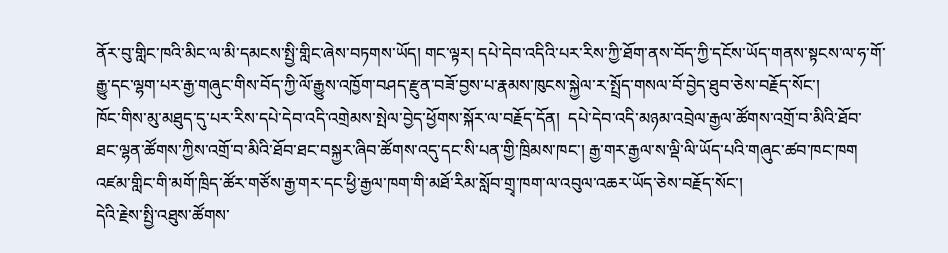ནོར་བུ་གླིང་ཁའི་མིང་ལ་མི་དམངས་སྤྱི་གླིང་ཞེས་བཏགས་ཡོད། གང་ལྟར། དཔེ་དེབ་འདིའི་པར་རིས་ཀྱི་ཐོག་ནས་བོད་ཀྱི་དངོས་ཡོད་གནས་སྟངས་ལ་ཧ་གོ་རྒྱུ་དང་ལྷག་པར་རྒྱ་གཞུང་གིས་བོད་ཀྱི་ལོ་རྒྱུས་འཁྱོག་བཤད་རྫུན་བཟོ་བྱས་པ་རྣམས་ཁུངས་སྐྱེལ་ར་སྤྲོད་གསལ་བོ་བྱེད་ཐུབ་ཅེས་བརྗོད་སོང་།
ཁོང་གིས་མུ་མཐུད་དུ་པར་རིས་དཔེ་དེབ་འདི་འགྲེམས་སྤེལ་བྱེད་ཕྱོགས་སྐོར་ལ་བརྗོད་དོན།  དཔེ་དེབ་འདི་མཉམ་འབྲེལ་རྒྱལ་ཚོགས་འགྲོ་བ་མིའི་ཐོབ་ཐང་ལྷན་ཚོགས་ཀྱིས་འགྲོ་བ་མིའི་ཐོབ་ཐང་བསྐྱར་ཞིབ་ཚོགས་འདུ་དང་སི་པན་གྱི་ཁྲིམས་ཁང་། རྒྱ་གར་རྒྱལ་ས་ལྡི་ལི་ཡོད་པའི་གཞུང་ཚབ་ཁང་ཁག འཛམ་གླིང་གི་མགོ་ཁྲིད་ཚོར་གཙོས་རྒྱ་གར་དང་ཕྱི་རྒྱལ་ཁག་གི་མཐོ་རིམ་སློབ་གྲྭ་ཁག་ལ་འབུལ་འཆར་ཡོད་ཅེས་བརྗོད་སོང་།
དེའི་རྗེས་སྤྱི་འཐུས་ཚོགས་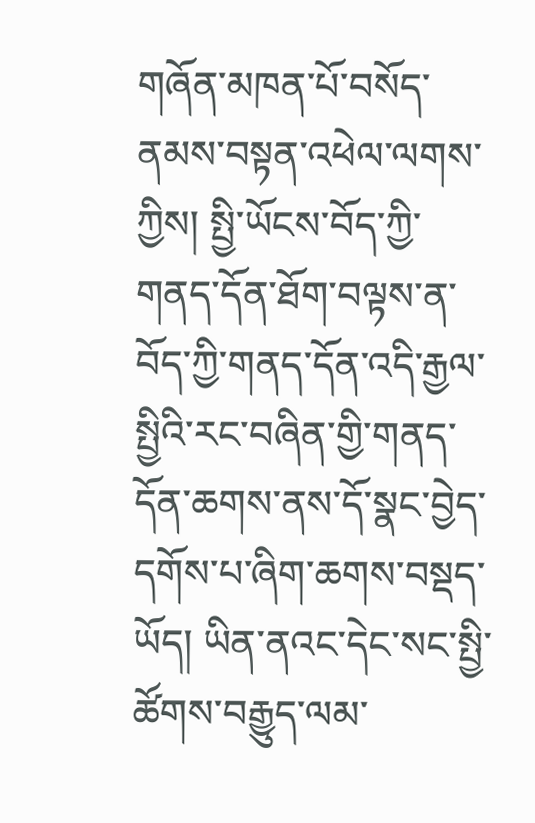གཞོན་མཁན་པོ་བསོད་ནམས་བསྟན་འཕེལ་ལགས་ཀྱིས། སྤྱི་ཡོངས་བོད་ཀྱི་གནད་དོན་ཐོག་བལྟས་ན་བོད་ཀྱི་གནད་དོན་འདི་རྒྱལ་སྤྱིའི་རང་བཞིན་གྱི་གནད་དོན་ཆགས་ནས་དོ་སྣང་བྱེད་དགོས་པ་ཞིག་ཆགས་བསྡད་ཡོད། ཡིན་ནའང་དེང་སང་སྤྱི་ཚོགས་བརྒྱུད་ལམ་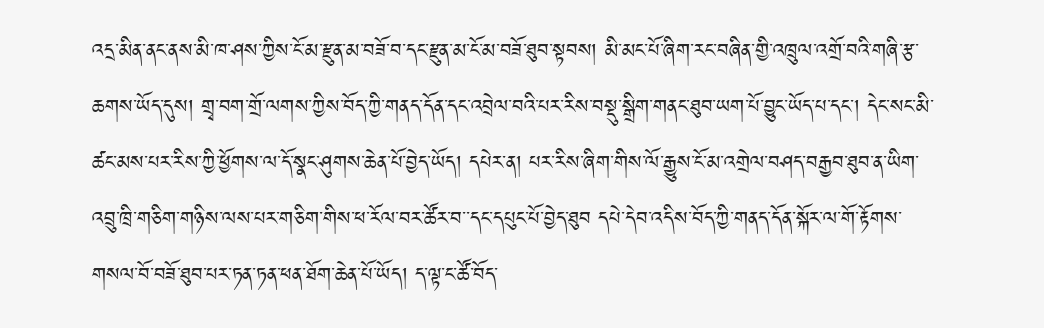འདྲ་མིན་ནང་ནས་མི་ཁ་ཤས་ཀྱིས་ངོ་མ་རྫུན་མ་བཟོ་བ་དང་རྫུན་མ་ངོ་མ་བཟོ་ཐུབ་སྟབས། མི་མང་པོ་ཞིག་རང་བཞིན་གྱི་འཁྲུལ་འགྲོ་བའི་གཞི་རྩ་ཆགས་ཡོད་དུས། གྲྭ་བག་གྲོ་ལགས་ཀྱིས་བོད་ཀྱི་གནད་དོན་དང་འབྲེལ་བའི་པར་རིས་བསྡུ་སྒྲིག་གནང་ཐུབ་ཡག་པོ་བྱུང་ཡོད་པ་དང་། དེང་སང་མི་ཚང་མས་པར་རིས་ཀྱི་ཕྱོགས་ལ་དོ་སྣང་ཤུགས་ཆེན་པོ་བྱེད་ཡོད། དཔེར་ན། པར་རིས་ཞིག་གིས་ལོ་རྒྱུས་ངོ་མ་འགྲེལ་བཤད་བརྒྱབ་ཐུབ་ན་ཡིག་འབྲུ་ཁྲི་གཅིག་གཉིས་ལས་པར་གཅིག་གིས་ཕ་རོལ་བར་ཚོར་བ་་དང་དཔུང་པོ་བྱེད་ཐུབ དཔེ་དེབ་འདིས་བོད་ཀྱི་གནད་དོན་སྐོར་ལ་གོ་རྟོགས་གསལ་བོ་བཟོ་ཐུབ་པར་ཏན་ཏན་ཕན་ཐོག་ཆེན་པོ་ཡོད། ད་ལྟ་ང་ཚོ་བོད་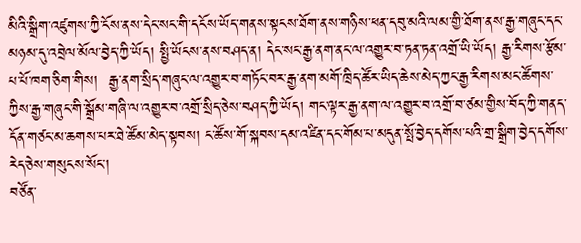མིའི་སྒྲིག་འཛུགས་ཀྱི་ངོས་ནས་དེང་སང་གི་དངོས་ཡོད་གནས་སྟངས་ཐོག་ནས་གཉིས་ཕན་དབུ་མའི་ལམ་གྱི་ཐོག་ནས་རྒྱ་གཞུང་དང་མཉམ་དུ་འབྲེལ་མོལ་བྱེད་ཀྱི་ཡོད། སྤྱི་ཡོངས་ནས་བཤད་ན། དེང་སང་རྒྱ་ནག་ནང་ལ་འགྱུར་བ་ཏན་ཏན་འགྲོ་ཡི་ཡོད། རྒྱ་རིགས་རྩོམ་པ་པོ་ཁག་ཅིག་གིས།  རྒྱ་ནག་སྲིད་གཞུང་ལ་འགྱུར་བ་གཏོང་བར་རྒྱ་ནག་མགོ་ཁྲིད་ཚོར་ཡིད་ཆེས་མེད་ཀྱང་རྒྱ་རིགས་མང་ཚོགས་ཀྱིས་རྒྱ་གཞུང་གི་སྒྲོམ་གཞི་ལ་འགྱུར་བ་འགྲོ་སྲིད་ཅེས་བཤད་ཀྱི་ཡོད། གང་ལྟར་རྒྱ་ནག་ལ་འགྱུར་བ་འགྲོ་བ་ཙམ་གྱིས་བོད་ཀྱི་གནད་དོན་གཙང་མ་ཆགས་པར་ཐེ་ཚོམ་མེད་སྟབས། ང་ཚོས་གོ་སྐབས་དམ་འཛིན་དང་གོམ་པ་མདུན་སྤོ་བྱེད་དགོས་པའི་གྲ་སྒྲིག་བྱེད་དགོས་རེད་ཅེས་གསུངས་སོང་།
བཙོན་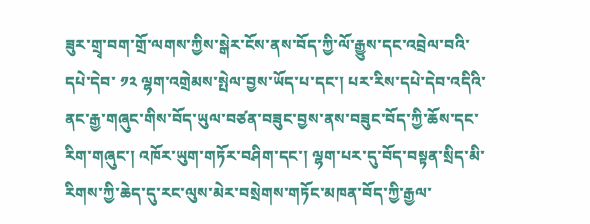ཟུར་གྲྭ་བག་གྲོ་ལགས་ཀྱིས་སྒེར་ངོས་ནས་བོད་ཀྱི་ལོ་རྒྱུས་དང་འབྲེལ་བའི་དཔེ་དེབ་ ༡༢ ལྷག་འགྲེམས་སྤེལ་བྱས་ཡོད་པ་དང་། པར་རིས་དཔེ་དེབ་འདིའི་ནང་རྒྱ་གཞུང་གིས་བོད་ཡུལ་བཙན་བཟུང་བྱས་ནས་བཟུང་བོད་ཀྱི་ཆོས་དང་རིག་གཞུང་། འཁོར་ཡུག་གཏོར་བཤིག་དང་། ལྷག་པར་དུ་བོད་བསྟན་སྲིད་མི་རིགས་ཀྱི་ཆེད་དུ་རང་ལུས་མེར་བསྲེགས་གཏོང་མཁན་བོད་ཀྱི་རྒྱལ་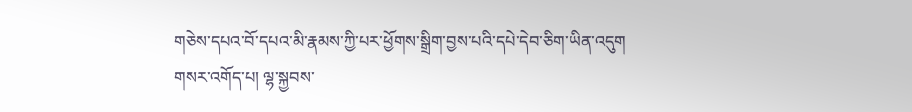གཅེས་དཔའ་བོ་དཔའ་མི་རྣམས་ཀྱི་པར་ཕྱོགས་སྒྲིག་བྱས་པའི་དཔེ་དེབ་ཅིག་ཡིན་འདུག
གསར་འགོད་པ། ལྷ་སྐྱབས་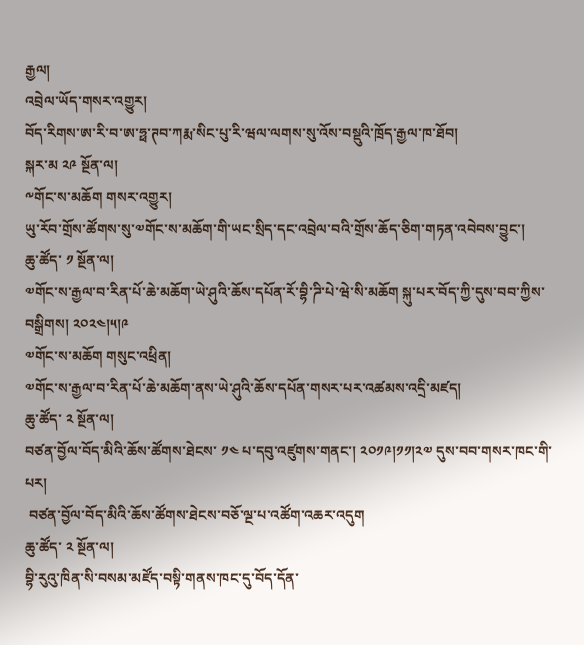རྒྱལ།
འབྲེལ་ཡོད་གསར་འགྱུར།
བོད་རིགས་ཨ་རི་བ་ཨ་ཧྥ་ཊབ་ཀརྨ་སིང་པུ་རི་ཝལ་ལགས་སུ་འོས་བསྡུའི་ཁྲོད་རྒྱལ་ཁ་ཐོབ།
སྐར་མ ༢༩ སྔོན་ལ།
༸གོང་ས་མཆོག གསར་འགྱུར།
ཡུ་རོབ་གྲོས་ཚོགས་སུ་༧གོང་ས་མཆོག་གི་ཡང་སྲིད་དང་འབྲེལ་བའི་གྲོས་ཆོད་ཅིག་གཏན་འབེབས་བྱུང་།
ཆུ་ཚོད་ ༡ སྔོན་ལ།
༧གོང་ས་རྒྱལ་བ་རིན་པོ་ཆེ་མཆོག་ཡེ་ཤུའི་ཆོས་དཔོན་རོ་བྷི་ཌི་པེ་ཝེ་སི་མཆོག སྐུ་པར་བོད་ཀྱི་དུས་བབ་ཀྱིས་བསྒྲིགས། ༢༠༢༤།༥།༩
༧གོང་ས་མཆོག གསུང་འཕྲིན།
༧གོང་ས་རྒྱལ་བ་རིན་པོ་ཆེ་མཆོག་ནས་ཡེ་ཤུའི་ཆོས་དཔོན་གསར་པར་འཚམས་འདྲི་མཛད།
ཆུ་ཚོད་ ༢ སྔོན་ལ།
བཙན་བྱོལ་བོད་མིའི་ཆོས་ཚོགས་ཐེངས་ ༡༤ པ་དབུ་འཛུགས་གནང་། ༢༠༡༩།༡༡།༢༧ དུས་བབ་གསར་ཁང་གི་པར།
 བཙན་བྱོལ་བོད་མིའི་ཆོས་ཚོགས་ཐེངས་བཅོ་ལྔ་པ་འཚོག་འཆར་འདུག
ཆུ་ཚོད་ ༢ སྔོན་ལ།
བྷི་རུའུ་ཁིན་སི་བསམ་མཛོད་བསྟི་གནས་ཁང་དུ་བོད་དོན་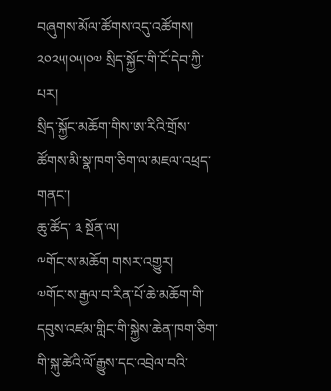བཞུགས་མོལ་ཚོགས་འདུ་འཚོགས། ༢༠༢༥།༠༥།༠༧ སྲིད་སྐྱོང་གི་ངོ་དེབ་ཀྱི་པར།
སྲིད་སྐྱོང་མཆོག་གིས་ཨ་རིའི་གྲོས་ཚོགས་མི་སྣ་ཁག་ཅིག་ལ་མཇལ་འཕྲད་གནང་།
ཆུ་ཚོད་ ༣ སྔོན་ལ།
༸གོང་ས་མཆོག གསར་འགྱུར།
༧གོང་ས་རྒྱལ་བ་རིན་པོ་ཆེ་མཆོག་གི་དབུས་འཛམ་གླིང་གི་སྐྱེས་ཆེན་ཁག་ཅིག་གི་སྐུ་ཚེའི་ལོ་རྒྱུས་དང་འབྲེལ་བའི་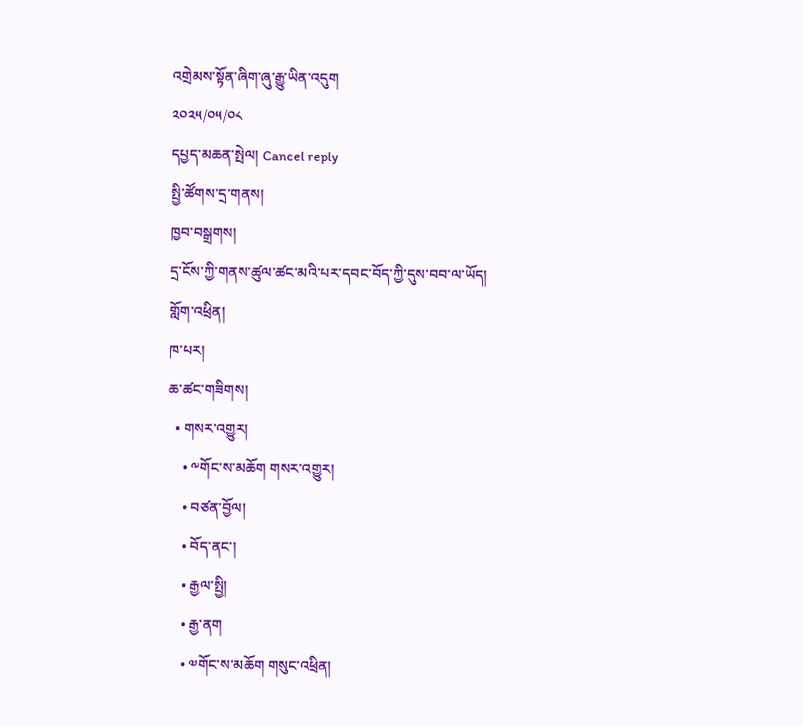འགྲེམས་སྟོན་ཞིག་ཞུ་རྒྱུ་ཡིན་འདུག
༢༠༢༥/༠༥/༠༨
དཔྱད་མཆན་སྤེལ། Cancel reply
སྤྱི་ཚོགས་དྲ་གནས།
ཁྱབ་བསྒྲགས།
དྲ་ངོས་ཀྱི་གནས་ཚུལ་ཚང་མའི་པར་དབང་བོད་ཀྱི་དུས་བབ་ལ་ཡོད།
གློག་འཕྲིན།
ཁ་པར།
ཆ་ཚང་གཟིགས།
  • གསར་འགྱུར།
    • ༸གོང་ས་མཆོག གསར་འགྱུར།
    • བཙན་བྱོལ།
    • བོད་ནང་།
    • རྒྱལ་སྤྱི།
    • རྒྱ་ནག
    • ༧གོང་ས་མཆོག གསུང་འཕྲིན།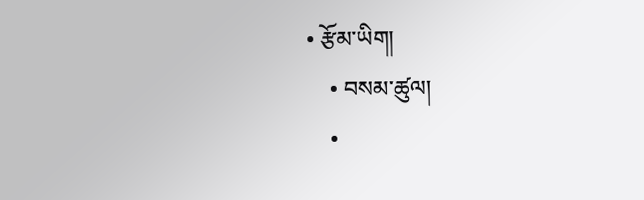• རྩོམ་ཡིག།
    • བསམ་ཚུལ།
    •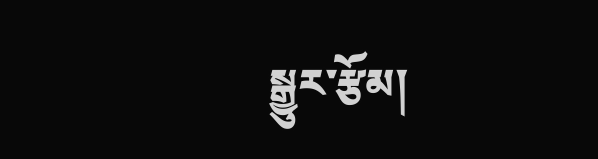སྒྱུར་རྩོམ།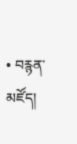• བརྙན་མཛོད།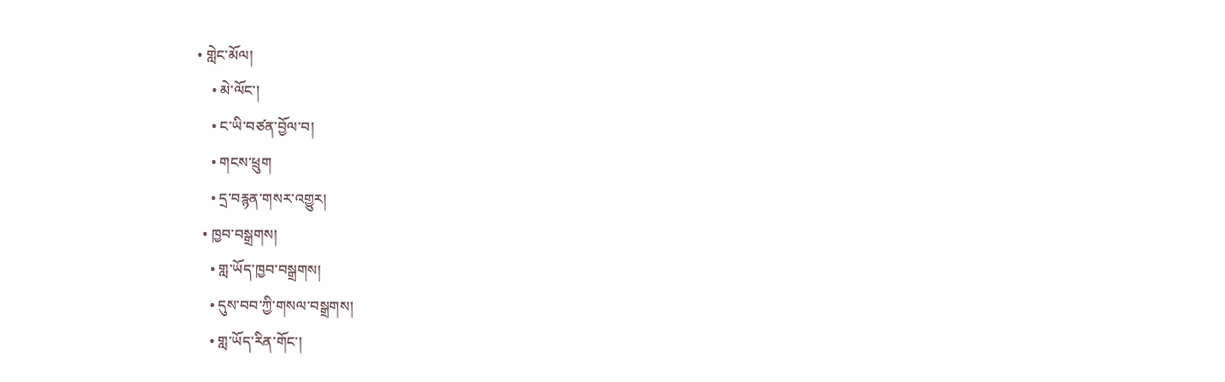• གླེང་མོལ།
    • མེ་ལོང་།
    • ང་ཡི་བཙན་བྱོལ་བ།
    • གངས་ཕྲུག
    • དྲ་བརྙན་གསར་འགྱུར།
  • ཁྱབ་བསྒྲགས།
    • གླ་ཡོད་ཁྱབ་བསྒྲགས།
    • དུས་བབ་ཀྱི་གསལ་བསྒྲགས།
    • གླ་ཡོད་རིན་གོང་།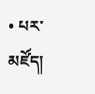• པར་མཛོད།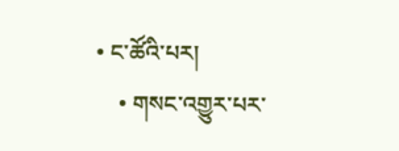• ང་ཚོའི་པར།
    • གསང་འགྱུར་པར་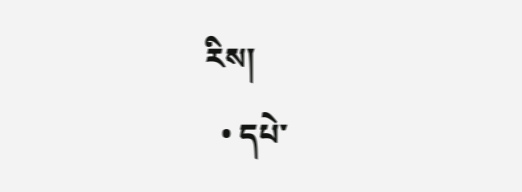རིས།
  • དཔེ་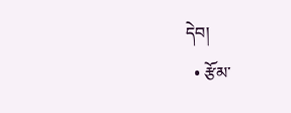དེབ།
  • རྩོམ་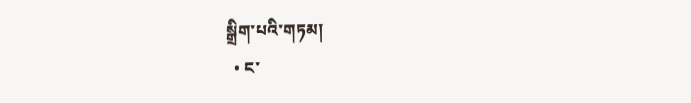སྒྲིག་པའི་གཏམ།
  • ང་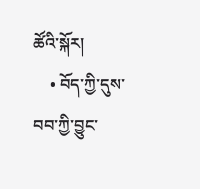ཚོའི་སྐོར།
    • བོད་ཀྱི་དུས་བབ་ཀྱི་བྱུང་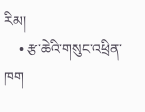རིམ།
    • རྩ་ཆེའི་གསུང་འཕྲིན་ཁག